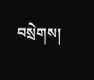བསྲེགས།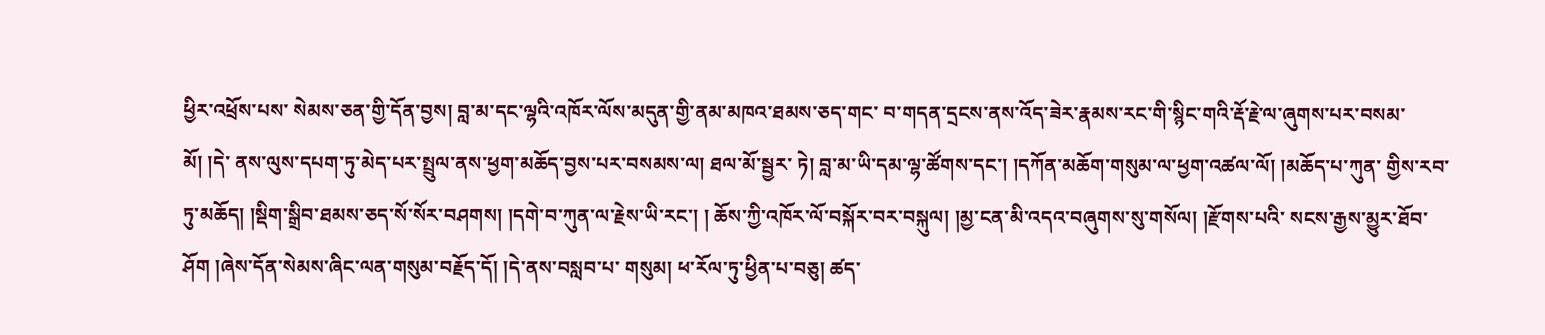ཕྱིར་འཕྲོས་པས་ སེམས་ཅན་གྱི་དོན་བྱས། བླ་མ་དང་ལྷའི་འཁོར་ལོས་མདུན་གྱི་ནམ་མཁའ་ཐམས་ཅད་གང་ བ་གདན་དྲངས་ནས་འོད་ཟེར་རྣམས་རང་གི་སྙིང་གའི་རྡོ་རྗེ་ལ་ཞུགས་པར་བསམ་མོ། །དེ་ ནས་ལུས་དཔག་ཏུ་མེད་པར་སྤྲུལ་ནས་ཕྱག་མཆོད་བྱས་པར་བསམས་ལ། ཐལ་མོ་སྦྱར་ ཏེ། བླ་མ་ཡི་དམ་ལྷ་ཚོགས་དང་། །དཀོན་མཆོག་གསུམ་ལ་ཕྱག་འཚལ་ལོ། །མཆོད་པ་ཀུན་ གྱིས་རབ་ཏུ་མཆོད། །སྡིག་སྒྲིབ་ཐམས་ཅད་སོ་སོར་བཤགས། །དགེ་བ་ཀུན་ལ་རྗེས་ཡི་རང་། ། ཆོས་ཀྱི་འཁོར་ལོ་བསྐོར་བར་བསྐུལ། །མྱ་ངན་མི་འདའ་བཞུགས་སུ་གསོལ། །རྫོགས་པའི་ སངས་རྒྱས་མྱུར་ཐོབ་ཤོག །ཞེས་དོན་སེམས་ཞིང་ལན་གསུམ་བརྗོད་དོ། །དེ་ནས་བསླབ་པ་ གསུམ། ཕ་རོལ་ཏུ་ཕྱིན་པ་བཅུ། ཚད་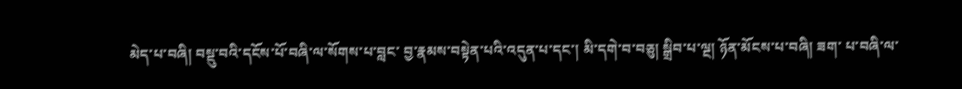མེད་པ་བཞི། བསྡུ་བའི་དངོས་པོ་བཞི་ལ་སོགས་པ་བླང་ བྱ་རྣམས་བསྟེན་པའི་འདུན་པ་དང་། མི་དགེ་བ་བཅུ། སྒྲིབ་པ་ལྔ། ཉོན་མོངས་པ་བཞི། ཟག་ པ་བཞི་ལ་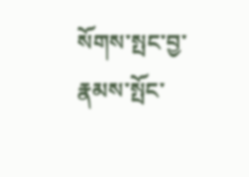སོགས་སྤང་བྱ་རྣམས་སྤོང་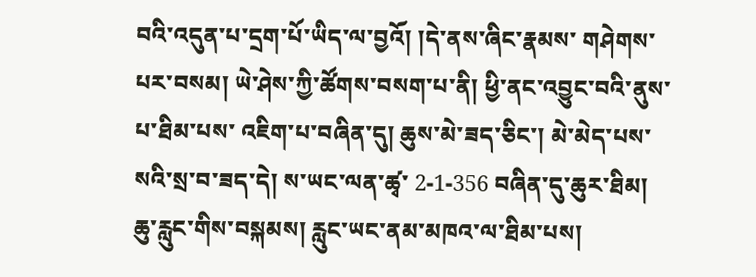བའི་འདུན་པ་དྲག་པོ་ཡིད་ལ་བྱའོ། །དེ་ནས་ཞིང་རྣམས་ གཤེགས་པར་བསམ། ཡེ་ཤེས་ཀྱི་ཚོགས་བསག་པ་ནི། ཕྱི་ནང་འབྱུང་བའི་ནུས་པ་ཐིམ་པས་ འཇིག་པ་བཞིན་དུ། ཆུས་མེ་ཟད་ཅིང་། མེ་མེད་པས་སའི་སྲ་བ་ཟད་དེ། ས་ཡང་ལན་ཚྭ་ 2-1-356 བཞིན་དུ་ཆུར་ཐིམ། ཆུ་རླུང་གིས་བསྐམས། རླུང་ཡང་ནམ་མཁའ་ལ་ཐིམ་པས།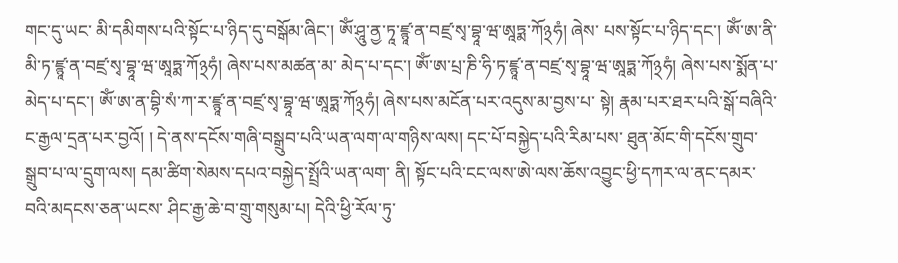གང་དུ་ཡང་ མི་དམིགས་པའི་སྟོང་པ་ཉིད་དུ་བསྒོམ་ཞིང་། ཨོཾ་ཤཱུ་ནྱ་ཏཱ་ཛྙཱ་ན་བཛྲ་སྭ་བྷཱ་ཝ་ཨཱཏྨ་ཀོ྅ཧཾ། ཞེས་ པས་སྟོང་པ་ཉིད་དང་། ཨོཾ་ཨ་ནི་མི་ཏ་ཛྙཱ་ན་བཛྲ་སྭ་བྷཱ་ཝ་ཨཱཏྨ་ཀོ྅ཧཾ། ཞེས་པས་མཚན་མ་ མེད་པ་དང་། ཨོཾ་ཨ་པྲ་ཎི་ཧི་ཏ་ཛྙཱ་ན་བཛྲ་སྭ་བྷཱ་ཝ་ཨཱཏྨ་ཀོ྅ཧཾ། ཞེས་པས་སྨོན་པ་མེད་པ་དང་། ཨོཾ་ཨ་ན་བྷི་སཾ་ཀ་ར་ཛྙཱ་ན་བཛྲ་སྭ་བྷཱ་ཝ་ཨཱཏྨ་ཀོ྅ཧཾ། ཞེས་པས་མངོན་པར་འདུས་མ་བྱས་པ་ སྟེ། རྣམ་པར་ཐར་པའི་སྒོ་བཞིའི་ང་རྒྱལ་དྲན་པར་བྱའོ། ། དེ་ནས་དངོས་གཞི་བསྒྲུབ་པའི་ཡན་ལག་ལ་གཉིས་ལས། དང་པོ་བསྐྱེད་པའི་རིམ་པས་ ཐུན་མོང་གི་དངོས་གྲུབ་སྒྲུབ་པ་ལ་དྲུག་ལས། དམ་ཚིག་སེམས་དཔའ་བསྐྱེད་སྤྲོའི་ཡན་ལག་ ནི། སྟོང་པའི་ངང་ལས་ཨེ་ལས་ཆོས་འབྱུང་ཕྱི་དཀར་ལ་ནང་དམར་བའི་མདངས་ཅན་ཡངས་ ཤིང་རྒྱ་ཆེ་བ་གྲུ་གསུམ་པ། དེའི་ཕྱི་རོལ་ཏུ་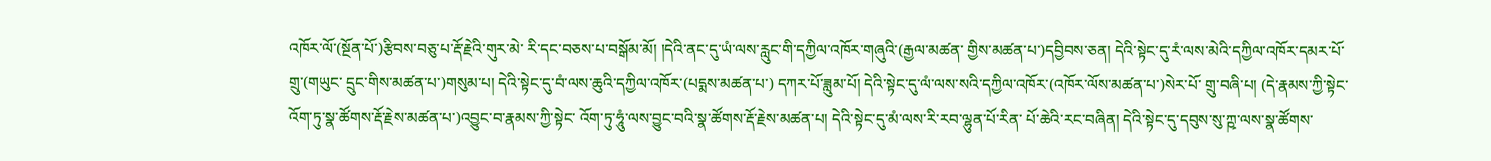འཁོར་ལོ་(སྔོན་པོ་)རྩིབས་བཅུ་པ་རྡོ་རྗེའི་གུར་མེ་ རི་དང་བཅས་པ་བསྒོམ་མོ། །དེའི་ནང་དུ་ཡཾ་ལས་རླུང་གི་དཀྱིལ་འཁོར་གཞུའི་(རྒྱལ་མཚན་ གྱིས་མཚན་པ་)དབྱིབས་ཅན། དེའི་སྟེང་དུ་རཾ་ལས་མེའི་དཀྱིལ་འཁོར་དམར་པོ་གྲུ་(གཡུང་ དྲུང་གིས་མཚན་པ་)གསུམ་པ། དེའི་སྟེང་དུ་བཾ་ལས་ཆུའི་དཀྱིལ་འཁོར་(པདྨས་མཚན་པ་) དཀར་པོ་ཟླུམ་པོ། དེའི་སྟེང་དུ་ལཾ་ལས་སའི་དཀྱིལ་འཁོར་(འཁོར་ལོས་མཚན་པ་)སེར་པོ་ གྲུ་བཞི་པ། (དེ་རྣམས་ཀྱི་སྟེང་འོག་ཏུ་སྣ་ཚོགས་རྡོ་རྗེས་མཚན་པ་)འབྱུང་བ་རྣམས་ཀྱི་སྟེང་ འོག་ཏུ་ཧཱུཾ་ལས་བྱུང་བའི་སྣ་ཚོགས་རྡོ་རྗེས་མཚན་པ། དེའི་སྟེང་དུ་མཾ་ལས་རི་རབ་ལྷུན་པོ་རིན་ པོ་ཆེའི་རང་བཞིན། དེའི་སྟེང་དུ་དབུས་སུ་ཀྵ་ལས་སྣ་ཚོགས་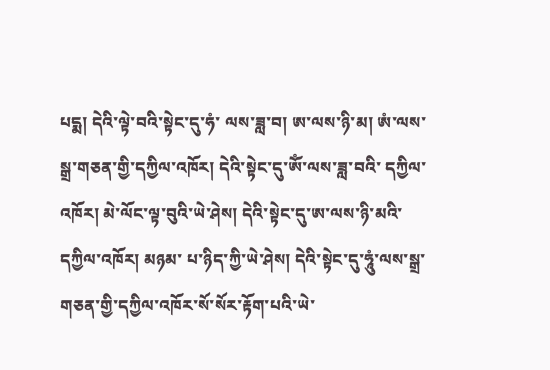པདྨ། དེའི་ལྟེ་བའི་སྟེང་དུ་ཧཾ་ ལས་ཟླ་བ། ཨ་ལས་ཉི་མ། ཨཾ་ལས་སྒྲ་གཅན་གྱི་དཀྱིལ་འཁོར། དེའི་སྟེང་དུ་ཨོཾ་ལས་ཟླ་བའི་ དཀྱིལ་འཁོར། མེ་ལོང་ལྟ་བུའི་ཡེ་ཤེས། དེའི་སྟེང་དུ་ཨ་ལས་ཉི་མའི་དཀྱིལ་འཁོར། མཉམ་ པ་ཉིད་ཀྱི་ཡེ་ཤེས། དེའི་སྟེང་དུ་ཧཱུཾ་ལས་སྒྲ་གཅན་གྱི་དཀྱིལ་འཁོར་སོ་སོར་རྟོག་པའི་ཡེ་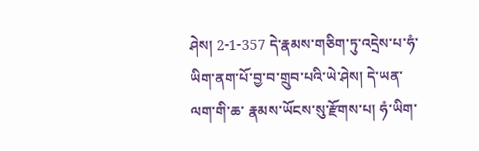ཤེས། 2-1-357 དེ་རྣམས་གཅིག་ཏུ་འདྲེས་པ་ཧཾ་ཡིག་ནག་པོ་བྱ་བ་གྲུབ་པའི་ཡེ་ཤེས། དེ་ཡན་ལག་གི་ཆ་ རྣམས་ཡོངས་སུ་རྫོགས་པ། ཧཾ་ཡིག་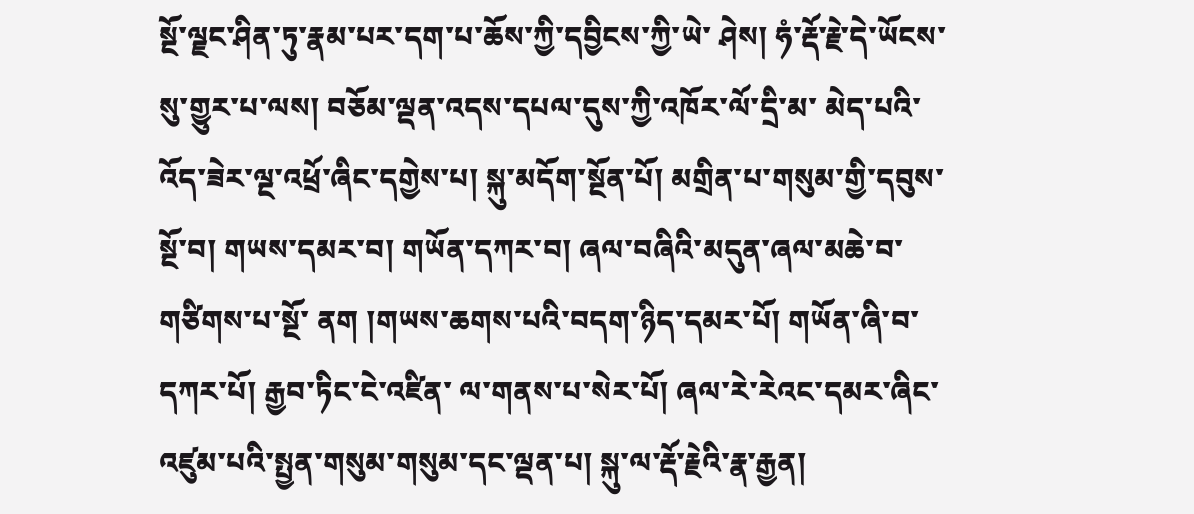སྔོ་ལྗང་ཤིན་ཏུ་རྣམ་པར་དག་པ་ཆོས་ཀྱི་དབྱིངས་ཀྱི་ཡེ་ ཤེས། ཧཾ་རྡོ་རྗེ་དེ་ཡོངས་སུ་གྱུར་པ་ལས། བཅོམ་ལྡན་འདས་དཔལ་དུས་ཀྱི་འཁོར་ལོ་དྲི་མ་ མེད་པའི་འོད་ཟེར་ལྔ་འཕྲོ་ཞིང་དགྱེས་པ། སྐུ་མདོག་སྔོན་པོ། མགྲིན་པ་གསུམ་གྱི་དབུས་ སྔོ་བ། གཡས་དམར་བ། གཡོན་དཀར་བ། ཞལ་བཞིའི་མདུན་ཞལ་མཆེ་བ་གཙིགས་པ་སྔོ་ ནག །གཡས་ཆགས་པའི་བདག་ཉིད་དམར་པོ། གཡོན་ཞི་བ་དཀར་པོ། རྒྱབ་ཏིང་ངེ་འཛིན་ ལ་གནས་པ་སེར་པོ། ཞལ་རེ་རེའང་དམར་ཞིང་འཛུམ་པའི་སྤྱན་གསུམ་གསུམ་དང་ལྡན་པ། སྐུ་ལ་རྡོ་རྗེའི་རྣ་རྒྱན།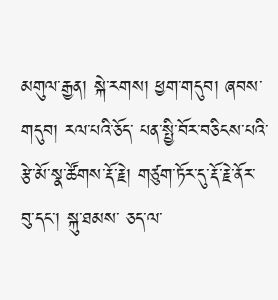མགུལ་རྒྱན། སྐེ་རགས། ཕྱག་གདུབ། ཞབས་གདུབ། རལ་པའི་ཅོད་ པན་སྤྱི་བོར་བཅིངས་པའི་རྩེ་མོ་སྣ་ཚོགས་རྡོ་རྗེ། གཙུག་ཏོར་དུ་རྡོ་རྗེ་ནོར་བུ་དང་། སྐུ་ཐམས་ ཅད་ལ་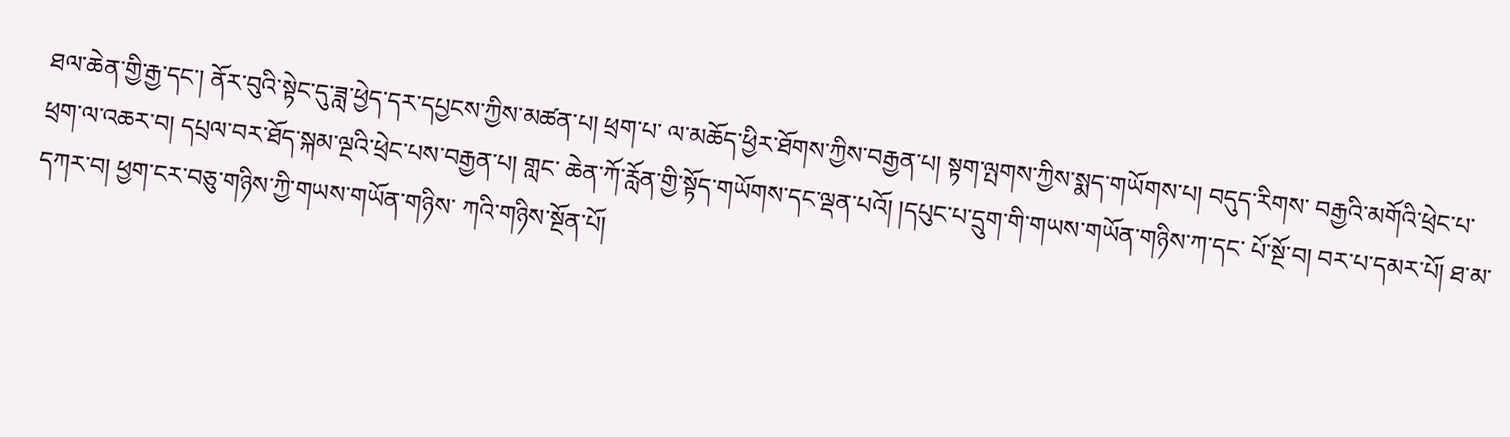ཐལ་ཆེན་གྱི་རྒྱ་དང་། ནོར་བུའི་སྟེང་དུ་ཟླ་ཕྱེད་དར་དཔྱངས་ཀྱིས་མཚན་པ། ཕྲག་པ་ ལ་མཆོད་ཕྱིར་ཐོགས་ཀྱིས་བརྒྱན་པ། སྟག་ལྤགས་ཀྱིས་སྨད་གཡོགས་པ། བདུད་རིགས་ བརྒྱའི་མགོའི་ཕྲེང་པ་ཕྲག་ལ་འཆར་བ། དཔྲལ་བར་ཐོད་སྐམ་ལྔའི་ཕྲེང་པས་བརྒྱན་པ། གླང་ ཆེན་ཀོ་རློན་གྱི་སྟོད་གཡོགས་དང་ལྡན་པའོ། །དཔུང་པ་དྲུག་གི་གཡས་གཡོན་གཉིས་ཀ་དང་ པོ་སྔོ་བ། བར་པ་དམར་པོ། ཐ་མ་དཀར་བ། ཕྱག་ངར་བཅུ་གཉིས་ཀྱི་གཡས་གཡོན་གཉིས་ ཀའི་གཉིས་སྔོན་པོ།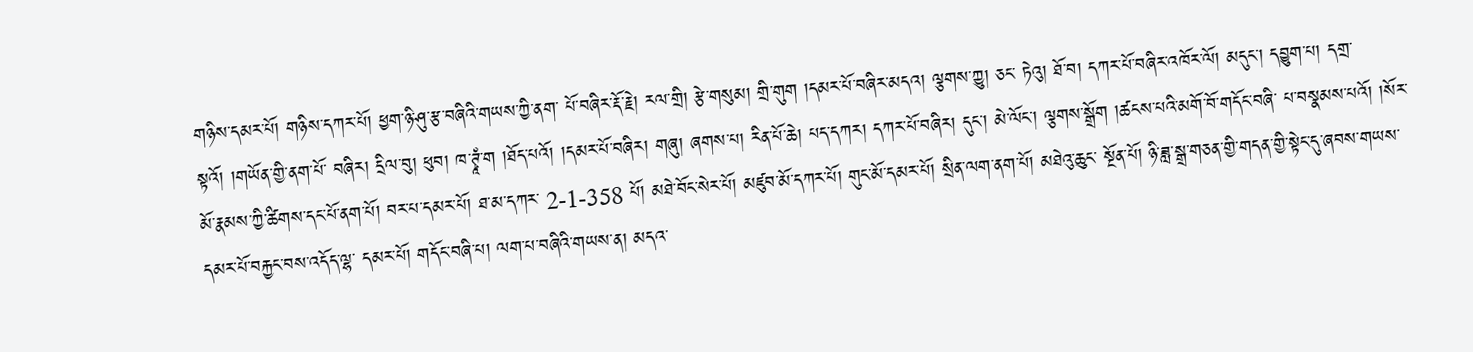གཉིས་དམར་པོ། གཉིས་དཀར་པོ། ཕྱག་ཉི་ཤུ་རྩ་བཞིའི་གཡས་ཀྱི་ནག་ པོ་བཞིར་རྡོ་རྗེ། རལ་གྲི། རྩེ་གསུམ། གྲི་གུག །དམར་པོ་བཞིར་མདའ། ལྕགས་ཀྱུ། ཅང་ ཏེའུ། ཐོ་བ། དཀར་པོ་བཞིར་འཁོར་ལོ། མདུང་། དབྱུག་པ། དགྲ་སྟའོ། །གཡོན་གྱི་ནག་པོ་ བཞིར། དྲིལ་བུ། ཕུབ། ཁ་ཊྭཱཾ་ག །ཐོད་པའོ། །དམར་པོ་བཞིར། གཞུ། ཞགས་པ། རིན་པོ་ཆེ། པད་དཀར། དཀར་པོ་བཞིར། དུང་། མེ་ལོང་། ལྕགས་སྒྲོག །ཚངས་པའི་མགོ་བོ་གདོང་བཞི་ པ་བསྣམས་པའོ། །སོར་མོ་རྣམས་ཀྱི་ཚིགས་དང་པོ་ནག་པོ། བར་པ་དམར་པོ། ཐ་མ་དཀར་ 2-1-358 པོ། མཐེ་བོང་སེར་པོ། མཛུབ་མོ་དཀར་པོ། གུང་མོ་དམར་པོ། སྲིན་ལག་ནག་པོ། མཐེའུ་ཆུང་ སྔོན་པོ། ཉི་ཟླ་སྒྲ་གཅན་གྱི་གདན་གྱི་སྟེང་དུ་ཞབས་གཡས་དམར་པོ་བརྐྱང་བས་འདོད་ལྷ་ དམར་པོ། གདོང་བཞི་པ། ལག་པ་བཞིའི་གཡས་ན། མདའ་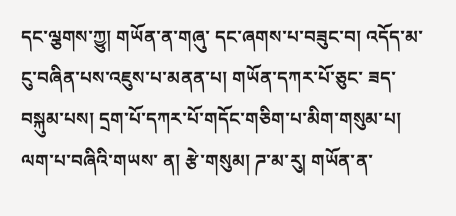དང་ལྕགས་ཀྱུ། གཡོན་ན་གཞུ་ དང་ཞགས་པ་བཟུང་བ། འདོད་མ་ངུ་བཞིན་པས་འཇུས་པ་མནན་པ། གཡོན་དཀར་པོ་ཅུང་ ཟད་བསྐུམ་པས། དྲག་པོ་དཀར་པོ་གདོང་གཅིག་པ་མིག་གསུམ་པ། ལག་པ་བཞིའི་གཡས་ ན། རྩེ་གསུམ། ཌ་མ་རུ། གཡོན་ན་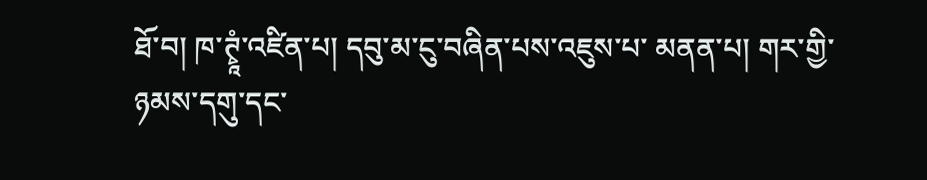ཐོ་བ། ཁ་ཊྭཱཾ་འཛིན་པ། དབུ་མ་ངུ་བཞིན་པས་འཇུས་པ་ མནན་པ། གར་གྱི་ཉམས་དགུ་དང་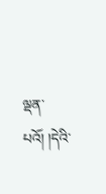ལྡན་པའོ། །དེའི་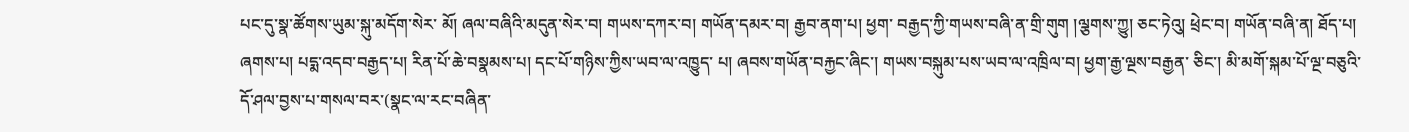པང་དུ་སྣ་ཚོགས་ཡུམ་སྐུ་མདོག་སེར་ མོ། ཞལ་བཞིའི་མདུན་སེར་བ། གཡས་དཀར་བ། གཡོན་དམར་བ། རྒྱབ་ནག་པ། ཕྱག་ བརྒྱད་ཀྱི་གཡས་བཞི་ན་གྲི་གུག །ལྕགས་ཀྱུ། ཅང་ཏེའུ། ཕྲེང་བ། གཡོན་བཞི་ན། ཐོད་པ། ཞགས་པ། པདྨ་འདབ་བརྒྱད་པ། རིན་པོ་ཆེ་བསྣམས་པ། དང་པོ་གཉིས་ཀྱིས་ཡབ་ལ་འཁྱུད་ པ། ཞབས་གཡོན་བརྐྱང་ཞིང་། གཡས་བསྐུམ་པས་ཡབ་ལ་འཁྲིལ་བ། ཕྱག་རྒྱ་ལྔས་བརྒྱན་ ཅིང་། མི་མགོ་སྐམ་པོ་ལྔ་བཅུའི་དོ་ཤལ་བྱས་པ་གསལ་བར་(སྣང་ལ་རང་བཞིན་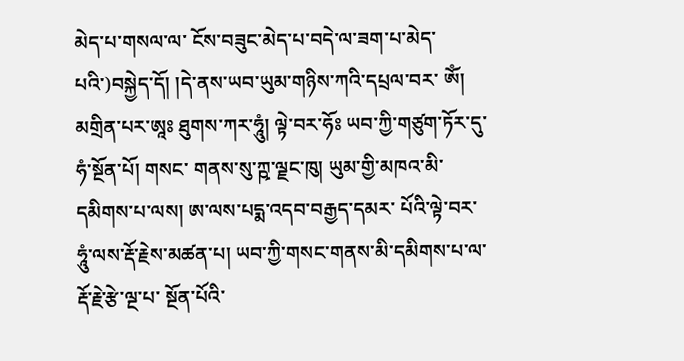མེད་པ་གསལ་ལ་ ངོས་བཟུང་མེད་པ་བདེ་ལ་ཟག་པ་མེད་པའི་)བསྐྱེད་དོ། །དེ་ནས་ཡབ་ཡུམ་གཉིས་ཀའི་དཔྲལ་བར་ ཨོཾ། མགྲིན་པར་ཨཱཿ ཐུགས་ཀར་ཧཱུཾ། ལྟེ་བར་ཧོཿ ཡབ་ཀྱི་གཙུག་ཏོར་དུ་ཧཾ་སྔོན་པོ། གསང་ གནས་སུ་ཀྵ་ལྗང་ཁུ། ཡུམ་གྱི་མཁའ་མི་དམིགས་པ་ལས། ཨ་ལས་པདྨ་འདབ་བརྒྱད་དམར་ པོའི་ལྟེ་བར་ཧཱུཾ་ལས་རྡོ་རྗེས་མཚན་པ། ཡབ་ཀྱི་གསང་གནས་མི་དམིགས་པ་ལ་རྡོ་རྗེ་རྩེ་ལྔ་པ་ སྔོན་པོའི་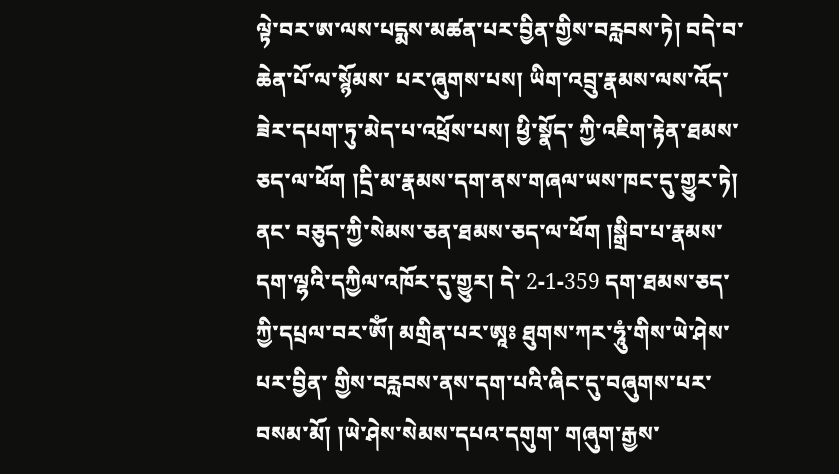ལྟེ་བར་ཨ་ལས་པདྨས་མཚན་པར་བྱིན་གྱིས་བརླབས་ཏེ། བདེ་བ་ཆེན་པོ་ལ་སྙོམས་ པར་ཞུགས་པས། ཡིག་འབྲུ་རྣམས་ལས་འོད་ཟེར་དཔག་ཏུ་མེད་པ་འཕྲོས་པས། ཕྱི་སྣོད་ ཀྱི་འཇིག་རྟེན་ཐམས་ཅད་ལ་ཕོག །དྲི་མ་རྣམས་དག་ནས་གཞལ་ཡས་ཁང་དུ་གྱུར་ཏེ། ནང་ བཅུད་ཀྱི་སེམས་ཅན་ཐམས་ཅད་ལ་ཕོག །སྒྲིབ་པ་རྣམས་དག་ལྷའི་དཀྱིལ་འཁོར་དུ་གྱུར། དེ་ 2-1-359 དག་ཐམས་ཅད་ཀྱི་དཔྲལ་བར་ཨོཾ། མགྲིན་པར་ཨཱཿ ཐུགས་ཀར་ཧཱུཾ་གིས་ཡེ་ཤེས་པར་བྱིན་ གྱིས་བརླབས་ནས་དག་པའི་ཞིང་དུ་བཞུགས་པར་བསམ་མོ། །ཡེ་ཤེས་སེམས་དཔའ་དགུག་ གཞུག་རྒྱས་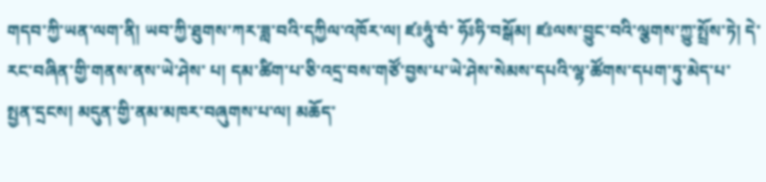གདབ་ཀྱི་ཡན་ལག་ནི། ཡབ་ཀྱི་ཐུགས་ཀར་ཟླ་བའི་དཀྱིལ་འཁོར་ལ། ཛཿཧཱུཾ་བཾ་ ཧོཿཧི་བསྒོམ། ཛཿལས་བྱུང་བའི་ལྕགས་ཀྱུ་སྤྲོས་ཏེ། དེ་རང་བཞིན་གྱི་གནས་ནས་ཡེ་ཤེས་ པ། དམ་ཚིག་པ་ཅི་འདྲ་བས་གཙོ་བྱས་པ་ཡེ་ཤེས་སེམས་དཔའི་ལྷ་ཚོགས་དཔག་ཏུ་མེད་པ་ སྤྱན་དྲངས། མདུན་གྱི་ནམ་མཁར་བཞུགས་པ་ལ། མཆོད་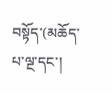བསྟོད་(མཆོད་པ་ལྔ་དང་།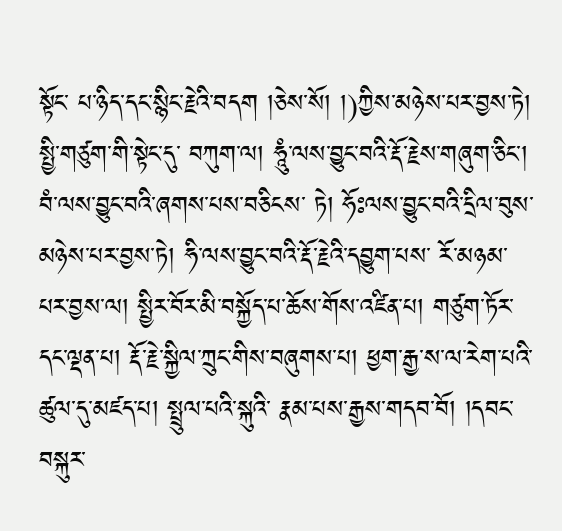སྟོང་ པ་ཉིད་དང་སྙིང་རྗེའི་བདག །ཅེས་སོ། །)ཀྱིས་མཉེས་པར་བྱས་ཏེ། སྤྱི་གཙུག་གི་སྟེང་དུ་ བཀུག་ལ། ཧཱུཾ་ལས་བྱུང་བའི་རྡོ་རྗེས་གཞུག་ཅིང་། བཾ་ལས་བྱུང་བའི་ཞགས་པས་བཅིངས་ ཏེ། ཧོཿལས་བྱུང་བའི་དྲིལ་བུས་མཉེས་པར་བྱས་ཏེ། ཧི་ལས་བྱུང་བའི་རྡོ་རྗེའི་དབྱུག་པས་ རོ་མཉམ་པར་བྱས་ལ། སྤྱིར་བོར་མི་བསྐྱོད་པ་ཆོས་གོས་འཛིན་པ། གཙུག་ཏོར་དང་ལྡན་པ། རྡོ་རྗེ་སྐྱིལ་ཀྲུང་གིས་བཞུགས་པ། ཕྱག་རྒྱ་ས་ལ་རེག་པའི་ཚུལ་དུ་མཛད་པ། སྤྲུལ་པའི་སྐུའི་ རྣམ་པས་རྒྱས་གདབ་བོ། །དབང་བསྐུར་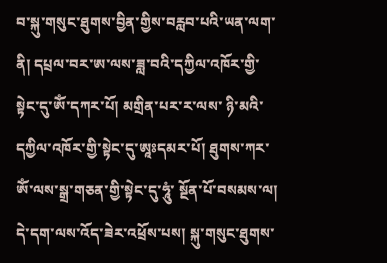བ་སྐུ་གསུང་ཐུགས་བྱིན་གྱིས་བརླབ་པའི་ཡན་ལག་ ནི། དཔྲལ་བར་ཨ་ལས་ཟླ་བའི་དཀྱིལ་འཁོར་གྱི་སྟེང་དུ་ཨོཾ་དཀར་པོ། མགྲིན་པར་ར་ལས་ ཉི་མའི་དཀྱིལ་འཁོར་གྱི་སྟེང་དུ་ཨཱཿདམར་པོ། ཐུགས་ཀར་ཨོཾ་ལས་སྒྲ་གཅན་གྱི་སྟེང་དུ་ཧཱུཾ་ སྔོན་པོ་བསམས་ལ། དེ་དག་ལས་འོད་ཟེར་འཕྲོས་པས། སྐུ་གསུང་ཐུགས་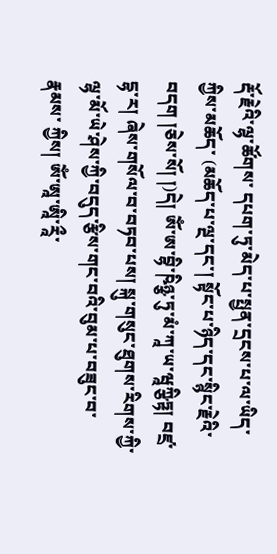རྡོ་རྗེའི་ལྷ་ཚོགས་ དཔག་ཏུ་མེད་པ་སྤྱན་དྲངས་པ་ལ་ཡིད་ཀྱིས་མཆོད་ (མཆོད་པ་ལྔ་དང་། སྟོང་པ་ཉིད་དང་སྙིང་རྗེའི་ བདག །ཅེས་སོ། །)དེ། ཨོཾ་ཨ་བྷི་ཥིཉྩ་ཏུ་མཾ་ཀཱ་ཡ་ཝཱཀྩིཏྟ། བཛྲ་དྷ་ར། ཞེས་གསོལ་བ་བཏབ་པས། སྐུ་གསུང་ཐུགས་རིགས་ཀྱི་ལྷ་མོ་ཡེ་ཤེས་ཀྱི་བདུད་རྩིས་གང་བའི་བུམ་པ་བཟུང་བ་རྣམས་ ཀྱིས། ཨོཾ་ཨཱ་ཨཱི་རཱྀ་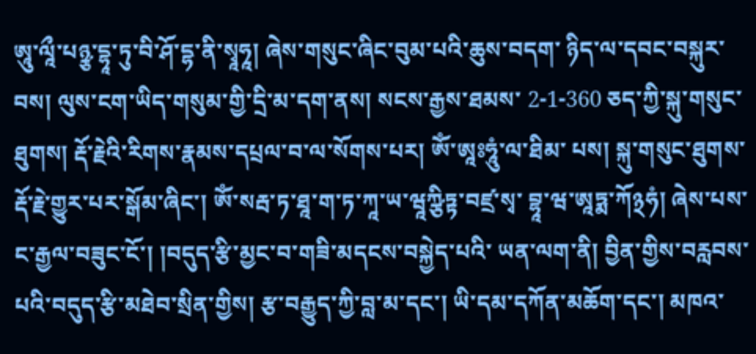ཨཱུ་ལཱྀ་པཉྩ་དྷཱ་ཏུ་བི་ཤོ་དྷ་ནི་སྭཱཧཱ། ཞེས་གསུང་ཞིང་བུམ་པའི་ཆུས་བདག་ ཉིད་ལ་དབང་བསྐུར་བས། ལུས་ངག་ཡིད་གསུམ་གྱི་དྲི་མ་དག་ནས། སངས་རྒྱས་ཐམས་ 2-1-360 ཅད་ཀྱི་སྐུ་གསུང་ཐུགས། རྡོ་རྗེའི་རིགས་རྣམས་དཔྲལ་བ་ལ་སོགས་པར། ཨོཾ་ཨཱཿཧཱུཾ་ལ་ཐིམ་ པས། སྐུ་གསུང་ཐུགས་རྡོ་རྗེ་གྱུར་པར་སྒོམ་ཞིང་། ཨོཾ་སརྦ་ཏ་ཐཱ་ག་ཏ་ཀཱ་ཡ་ཝཱཀྩིཏྟ་བཛྲ་སྭ་ བྷཱ་ཝ་ཨཱཏྨ་ཀོ྅ཧཾ། ཞེས་པས་ང་རྒྱལ་བཟུང་ངོ་། །བདུད་རྩི་མྱང་བ་གཟི་མདངས་བསྐྱེད་པའི་ ཡན་ལག་ནི། བྱིན་གྱིས་བརླབས་པའི་བདུད་རྩི་མཐེབ་སྲིན་གྱིས། རྩ་བརྒྱུད་ཀྱི་བླ་མ་དང་། ཡི་དམ་དཀོན་མཆོག་དང་། མཁའ་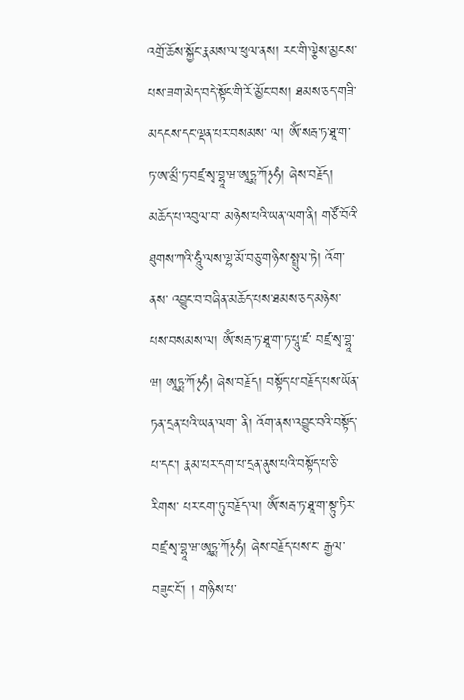འགྲོ་ཆོས་སྐྱོང་རྣམས་ལ་ཕུལ་ནས། རང་གི་ལྕེས་མྱངས་ པས་ཟག་མེད་བདེ་སྟོང་གི་རོ་མྱོང་བས། ཐམས་ཅད་གཟི་མདངས་དང་ལྡན་པར་བསམས་ ལ། ཨོཾ་སརྦ་ཏ་ཐཱ་ག་ཏ་ཨ་མྲྀ་ཏ་བཛྲ་སྭ་བྷཱ་ཝ་ཨཱཏྨ་ཀོ྅ཧཾ། ཞེས་བརྗོད། མཆོད་པ་འབུལ་བ་ མཉེས་པའི་ཡན་ལག་ནི། གཙོ་བོའི་ཐུགས་ཀའི་ཧཱུཾ་ལས་ལྷ་མོ་བཅུ་གཉིས་སྤྲུལ་ཏེ། འོག་ནས་ འབྱུང་བ་བཞིན་མཆོད་པས་ཐམས་ཅད་མཉེས་པས་བསམས་ལ། ཨོཾ་སརྦ་ཏ་ཐཱ་ག་ཏ་པཱུ་ཛ་ བཛྲ་སྭ་བྷཱ་ཝ། ཨཱཏྨ་ཀོ྅ཧཾ། ཞེས་བརྗོད། བསྟོད་པ་བརྗོད་པས་ཡོན་ཏན་དྲན་པའི་ཡན་ལག་ ནི། འོག་ནས་འབྱུང་བའི་བསྟོད་པ་དང་། རྣམ་པར་དག་པ་དྲན་ནུས་པའི་བསྟོད་པ་ཅི་རིགས་ པར་ངག་ཏུ་བརྗོད་ལ། ཨོཾ་སརྦ་ཏ་ཐཱ་ག་སྟུ་ཏིར་བཛྲ་སྭ་བྷཱ་ཝ་ཨཱཏྨ་ཀོ྅ཧཾ། ཞེས་བརྗོད་པས་ང་ རྒྱལ་བཟུང་ངོ་། ། གཉིས་པ་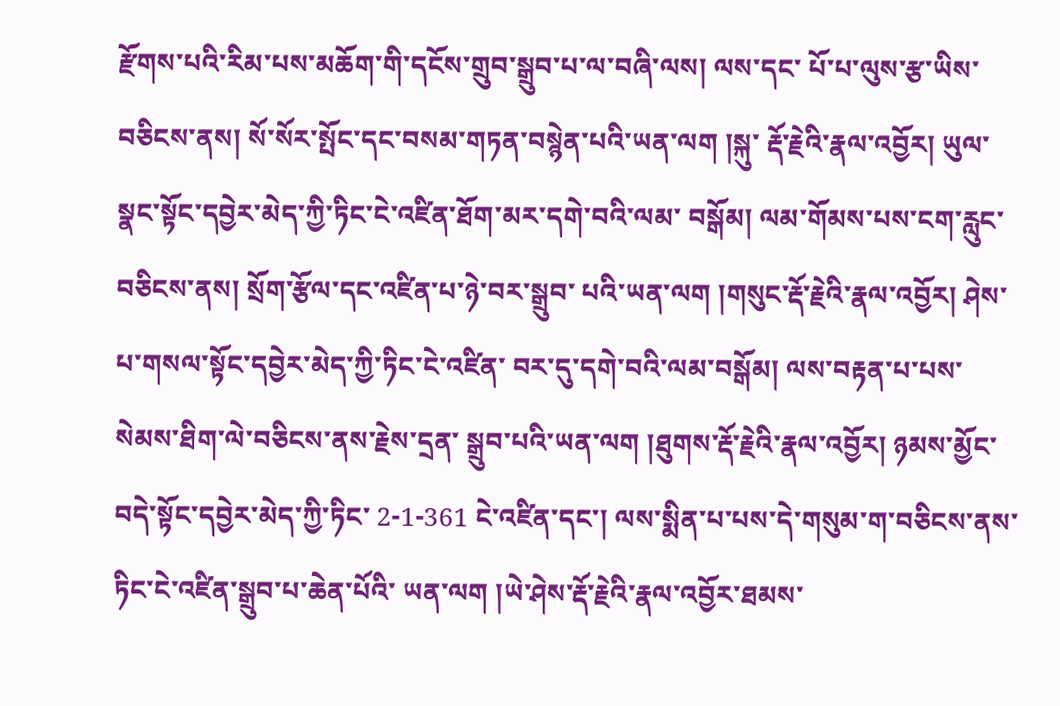རྫོགས་པའི་རིམ་པས་མཆོག་གི་དངོས་གྲུབ་སྒྲུབ་པ་ལ་བཞི་ལས། ལས་དང་ པོ་པ་ལུས་རྩ་ཡིས་བཅིངས་ནས། སོ་སོར་སྤོང་དང་བསམ་གཏན་བསྙེན་པའི་ཡན་ལག །སྐུ་ རྡོ་རྗེའི་རྣལ་འབྱོར། ཡུལ་སྣང་སྟོང་དབྱེར་མེད་ཀྱི་ཏིང་ངེ་འཛིན་ཐོག་མར་དགེ་བའི་ལམ་ བསྒོམ། ལམ་གོམས་པས་ངག་རླུང་བཅིངས་ནས། སྲོག་རྩོལ་དང་འཛིན་པ་ཉེ་བར་སྒྲུབ་ པའི་ཡན་ལག །གསུང་རྡོ་རྗེའི་རྣལ་འབྱོར། ཤེས་པ་གསལ་སྟོང་དབྱེར་མེད་ཀྱི་ཏིང་ངེ་འཛིན་ བར་དུ་དགེ་བའི་ལམ་བསྒོམ། ལས་བརྟན་པ་པས་སེམས་ཐིག་ལེ་བཅིངས་ནས་རྗེས་དྲན་ སྒྲུབ་པའི་ཡན་ལག །ཐུགས་རྡོ་རྗེའི་རྣལ་འབྱོར། ཉམས་མྱོང་བདེ་སྟོང་དབྱེར་མེད་ཀྱི་ཏིང་ 2-1-361 ངེ་འཛིན་དང་། ལས་སྨིན་པ་པས་དེ་གསུམ་ག་བཅིངས་ནས་ཏིང་ངེ་འཛིན་སྒྲུབ་པ་ཆེན་པོའི་ ཡན་ལག །ཡེ་ཤེས་རྡོ་རྗེའི་རྣལ་འབྱོར་ཐམས་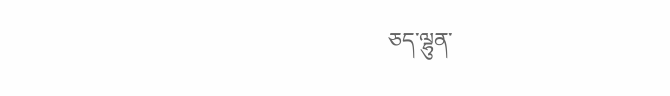ཅད་ལྷུན་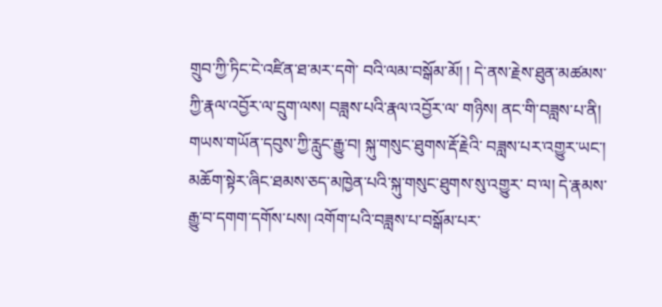གྲུབ་ཀྱི་ཏིང་ངེ་འཛིན་ཐ་མར་དགེ་ བའི་ལམ་བསྒོམ་མོ། ། དེ་ནས་རྗེས་ཐུན་མཚམས་ཀྱི་རྣལ་འབྱོར་ལ་དྲུག་ལས། བཟླས་པའི་རྣལ་འབྱོར་ལ་ གཉིས། ནང་གི་བཟླས་པ་ནི། གཡས་གཡོན་དབུས་ཀྱི་རླུང་རྒྱུ་བ། སྐུ་གསུང་ཐུགས་རྡོ་རྗེའི་ བཟླས་པར་འགྱུར་ཡང་། མཆོག་སྟེར་ཞིང་ཐམས་ཅད་མཁྱེན་པའི་སྐུ་གསུང་ཐུགས་སུ་འགྱུར་ བ་ལ། དེ་རྣམས་རྒྱུ་བ་དགག་དགོས་པས། འགོག་པའི་བཟླས་པ་བསྒོམ་པར་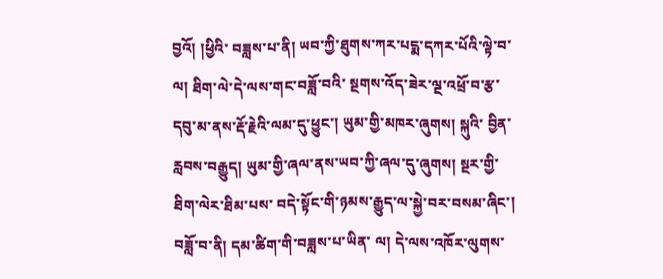བྱའོ། །ཕྱིའི་ བཟླས་པ་ནི། ཡབ་ཀྱི་ཐུགས་ཀར་པདྨ་དཀར་པོའི་ལྟེ་བ་ལ། ཐིག་ལེ་དེ་ལས་གང་བཟློ་བའི་ སྔགས་འོད་ཟེར་ལྔ་འཕྲོ་བ་རྩ་དབུ་མ་ནས་རྡོ་རྗེའི་ལམ་དུ་ཕྱུང་། ཡུམ་གྱི་མཁར་ཞུགས། སྐུའི་ བྱིན་རླབས་བརྒྱུད། ཡུམ་གྱི་ཞལ་ནས་ཡབ་ཀྱི་ཞལ་དུ་ཞུགས། སྔར་གྱི་ཐིག་ལེར་ཐིམ་པས་ བདེ་སྟོང་གི་ཉམས་རྒྱུད་ལ་སྐྱེ་བར་བསམ་ཞིང་། བཟློ་བ་ནི། དམ་ཚིག་གི་བཟླས་པ་ཡིན་ ལ། དེ་ལས་འཁོར་ལུགས་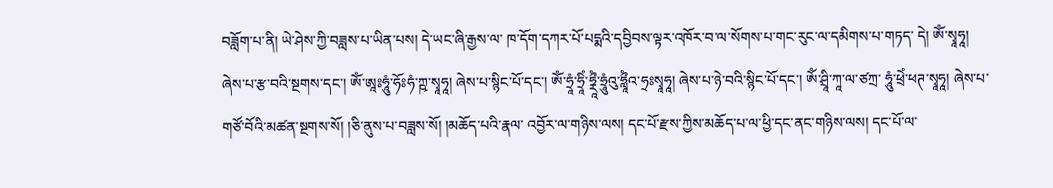བཟློག་པ་ནི། ཡེ་ཤེས་ཀྱི་བཟླས་པ་ཡིན་པས། དེ་ཡང་ཞི་རྒྱས་ལ་ ཁ་དོག་དཀར་པོ་པདྨའི་དབྱིབས་ལྟར་འཁོར་བ་ལ་སོགས་པ་གང་རུང་ལ་དམིགས་པ་གཏད་ དེ། ཨོཾ་སྭཱཧཱ། ཞེས་པ་རྩ་བའི་སྔགས་དང་། ཨོཾ་ཨཱཿཧཱུཾ་ཧོཿཧཾ་ཀྵ་སྭཱཧཱ། ཞེས་པ་སྙིང་པོ་དང་། ཨོཾ་ཧྲཱཾ་ཧྲཱིཾ་ཧྼཱྀཾ་ཧྲཱུཾའུ་ཧླཱྀཾའ་ཧྲཿསྭཱཧཱ། ཞེས་པ་ཉེ་བའི་སྙིང་པོ་དང་། ཨོཾ་ཤྲཱི་ཀཱ་ལ་ཙཀྲ་ ཧཱུཾ་ཕྲེཾ་ཕཊ་སྭཱཧཱ། ཞེས་པ་གཙོ་བོའི་མཚན་སྔགས་སོ། །ཅི་ནུས་པ་བཟླས་སོ། །མཆོད་པའི་རྣལ་ འབྱོར་ལ་གཉིས་ལས། དང་པོ་རྫས་ཀྱིས་མཆོད་པ་ལ་ཕྱི་དང་ནང་གཉིས་ལས། དང་པོ་ལ་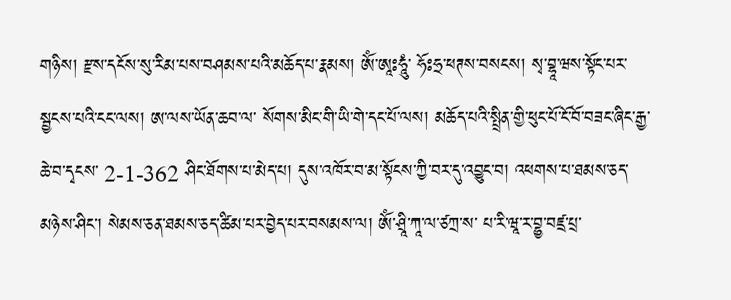གཉིས། རྫས་དངོས་སུ་རིམ་པས་བཤམས་པའི་མཆོད་པ་རྣམས། ཨོཾ་ཨཱཿཧཱུཾ་ ཧོཿཧྲ་ཕཊས་བསངས། སྭ་བྷཱ་ཝས་སྟོང་པར་སྦྱངས་པའི་ངང་ལས། ཨ་ལས་ཡོན་ཆབ་ལ་ སོགས་མིང་གི་ཡི་གེ་དང་པོ་ལས། མཆོད་པའི་སྤྲིན་གྱི་ཕུང་པོ་ངོ་བོ་བཟང་ཞིང་རྒྱ་ཆེ་བ་དྭངས་ 2-1-362 ཤིང་ཐོགས་པ་མེད་པ། དུས་འཁོར་བ་མ་སྟོངས་ཀྱི་བར་དུ་འབྱུང་བ། འཕགས་པ་ཐམས་ཅད་ མཉེས་ཤིང་། སེམས་ཅན་ཐམས་ཅད་ཚིམ་པར་བྱེད་པར་བསམས་ལ། ཨོཾ་ཤྲཱི་ཀཱ་ལ་ཙཀྲ་ས་ པ་རི་ཝཱ་ར་བྷྱ་བཛྲ་པྲ་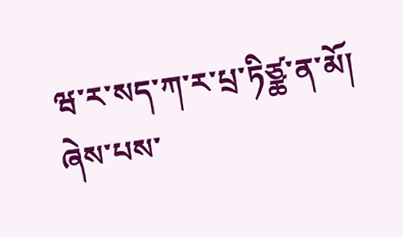ཝ་ར་སད་ཀ་ར་པྲ་ཏིཙྪ་ན་མོ། ཞེས་པས་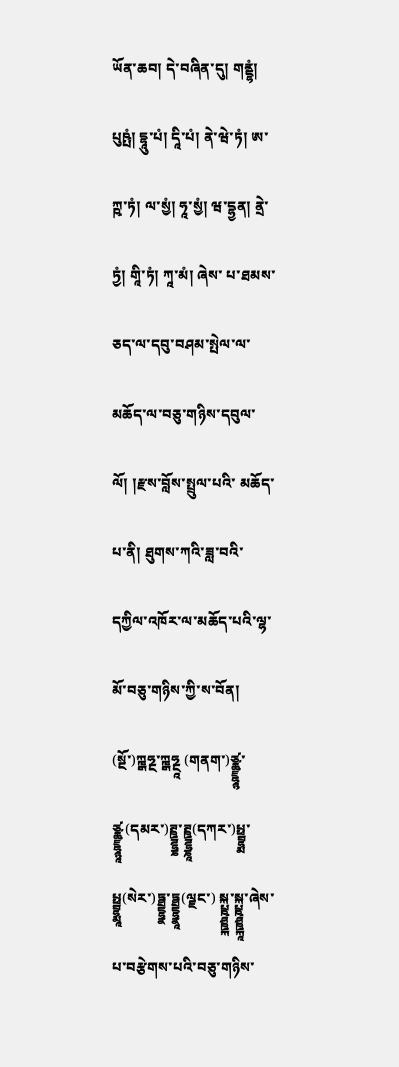ཡོན་ཆབ། དེ་བཞིན་དུ། གནྡྷཾ། པུཥྤཾ། དྷཱུ་པཾ། དཱི་པཾ། ནེ་ཝེ་ཏཾ། ཨ་ཀྵ་ཏཾ། ལ་སྱཾ། ཧཱ་སྱཾ། ཝ་དྷྱན། ནྲེ་ཏྱཾ། གཱི་ཏཾ། ཀཱ་མཾ། ཞེས་ པ་ཐམས་ཅད་ལ་དབུ་བཤམ་སྤེལ་ལ་མཆོད་ལ་བཅུ་གཉིས་དབུལ་ལོ། །རྫས་བློས་སྤྲུལ་པའི་ མཆོད་པ་ནི། ཐུགས་ཀའི་ཟླ་བའི་དཀྱིལ་འཁོར་ལ་མཆོད་པའི་ལྷ་མོ་བཅུ་གཉིས་ཀྱི་ས་བོན། (སྔོ་)ཀྑྒཧྔ་ཀྑྒཧྔཱ (གནག་)ཙྪྫྷྙ་ཙྪྫྷྙཱ(དམར་)ཊྛྜྷྞ་ཊྛྜྷྞཱ(དཀར་)པྥྦྷྨ་པྥྦྷྨཱ(སེར་)ཏྠྡྷྣ་ཏྠྡྷྣཱ(ལྗང་) སྐྤྵྴྛྐ་སྐྤྵྴྛྐཱ་ཞེས་ པ་བརྩེགས་པའི་བཅུ་གཉིས་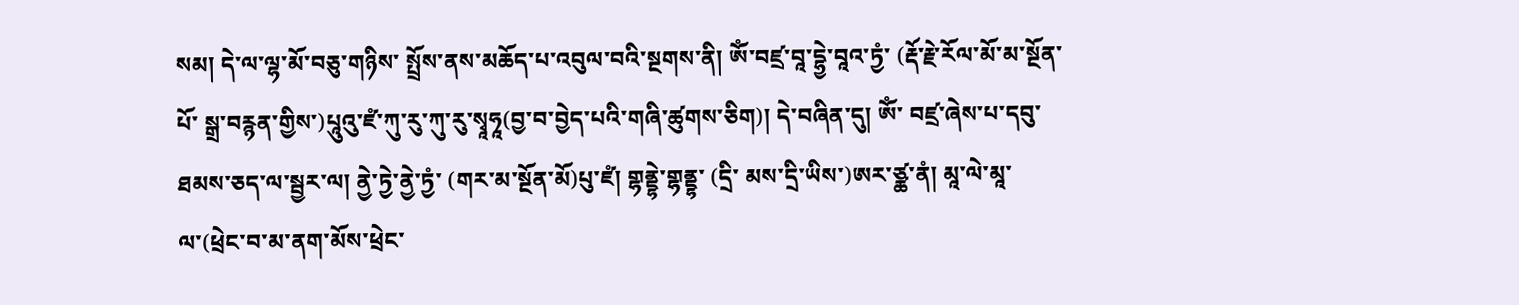སམ། དེ་ལ་ལྷ་མོ་བཅུ་གཉིས་ སྤྲོས་ནས་མཆོད་པ་འབུལ་བའི་སྔགས་ནི། ཨོཾ་བཛྲ་བཱ་དྷྱེ་བཱའ་ཏྱཾ་ (རྡོ་རྗེ་རོལ་མོ་མ་སྔོན་པོ་ སྒྲ་བརྙན་གྱིས་)པཱུའུ་ཛཾ་ཀུ་རུ་ཀུ་རུ་སྭཱཧཱ(བྱ་བ་བྱེད་པའི་གཞི་ཚུགས་ཅིག)། དེ་བཞིན་དུ། ཨོཾ་ བཛྲ་ཞེས་པ་དབུ་ཐམས་ཅད་ལ་སྦྱར་ལ། ནྱེ་ཏྱེ་ནྱེ་ཏྱཾ་ (གར་མ་སྔོན་མོ)པུ་ཛཾ། གྷནྡྷེ་གྷནྡྷ་ (དྲི་ མས་དྲི་ཡིས་)ཨར་ཙྪ་ནཾ། མཱ་ལེ་མཱ་ལ་(ཕྲེང་བ་མ་ནག་མོས་ཕྲེང་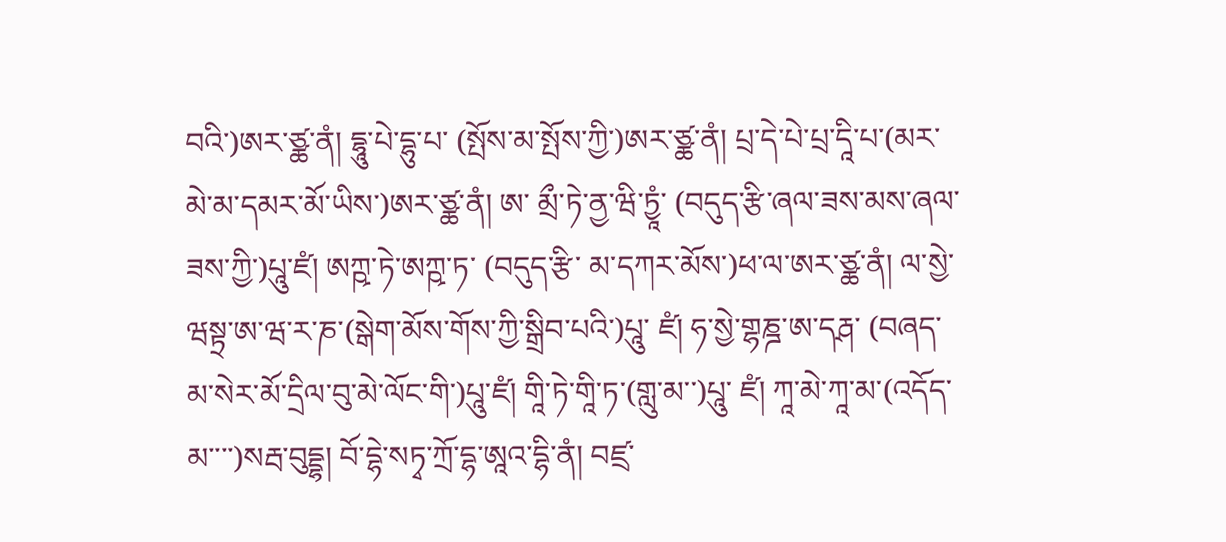བའི་)ཨར་ཙྪ་ནཾ། དྷཱུ་པེ་དྷུ་པ་ (སྤོས་མ་སྤོས་ཀྱི་)ཨར་ཙྪ་ནཾ། པྲ་དེ་པེ་པྲ་དཱི་པ་(མར་མེ་མ་དམར་མོ་ཡིས་)ཨར་ཙྪ་ནཾ། ཨ་ མྲྀ་ཏེ་ནྱ་ཝི་ཏྱཱཾ་ (བདུད་རྩི་ཞལ་ཟས་མས་ཞལ་ཟས་ཀྱི་)པཱུ་ཛཾ། ཨཀྵ་ཏེ་ཨཀྵ་ཏ་ (བདུད་རྩི་ མ་དཀར་མོས་)ཕ་ལ་ཨར་ཙྪ་ནཾ། ལ་སྱེ་ཝསྟྲ་ཨ་ཝ་ར་ཎ་(སྒེག་མོས་གོས་ཀྱི་སྒྲིབ་པའི་)པཱུ་ ཛཾ། ཧ་སྱེ་གྷཎྜ་ཨ་དརྴ་ (བཞད་མ་སེར་མོ་དྲིལ་བུ་མེ་ལོང་གི་)པཱུ་ཛཾ། གཱི་ཏེ་གཱི་ཏ་(གླུ་མ་་)པཱུ་ ཛཾ། ཀཱ་མེ་ཀཱ་མ་(འདོད་མ་་་་)སརྦ་བུདྡྷ། བོ་དྷེ་སཏྭ་ཀྲོ་དྷ་ཨཱའ་དྷི་ནཾ། བཛྲ་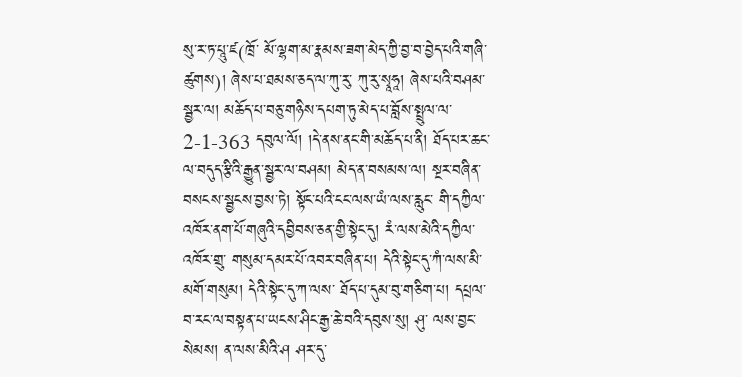སུ་ར་ཏ་པཱུ་ཛ(ཁྲོ་ མོ་ལྷག་མ་རྣམས་ཟག་མེད་ཀྱི་བྱ་བ་བྱེད་པའི་གཞི་ཚུགས)། ཞེས་པ་ཐམས་ཅད་ལ་ཀུ་རུ་ ཀུ་རུ་སྭཱཧཱ། ཞེས་པའི་བཤམ་སྦྱར་ལ། མཆོད་པ་བཅུ་གཉིས་དཔག་ཏུ་མེད་པ་བློས་སྤྲུལ་ལ་ 2-1-363 དབུལ་ལོ། །དེ་ནས་ནང་གི་མཆོད་པ་ནི། ཐོད་པར་ཆང་ལ་བདུད་རྩིའི་རྒྱུན་སྦྱར་ལ་བཤམ། མེད་ན་བསམས་ལ། སྔར་བཞིན་བསངས་སྦྱངས་བྱས་ཏེ། སྟོང་པའི་ངང་ལས་ཡཾ་ལས་རླུང་ གི་དཀྱིལ་འཁོར་ནག་པོ་གཞུའི་དབྱིབས་ཅན་གྱི་སྟེང་དུ། རཾ་ལས་མེའི་དཀྱིལ་འཁོར་གྲུ་ གསུམ་དམར་པོ་འབར་བཞིན་པ། དེའི་སྟེང་དུ་ཀཾ་ལས་མི་མགོ་གསུམ། དེའི་སྟེང་དུ་ཀ་ལས་ ཐོད་པ་དུམ་བུ་གཅིག་པ། དཔྲལ་བ་རང་ལ་བསྟན་པ་ཡངས་ཤིང་རྒྱ་ཆེ་བའི་དབུས་སུ། ཤུ་ ལས་བྱང་སེམས། ན་ལས་མིའི་ཤ ཤར་དུ་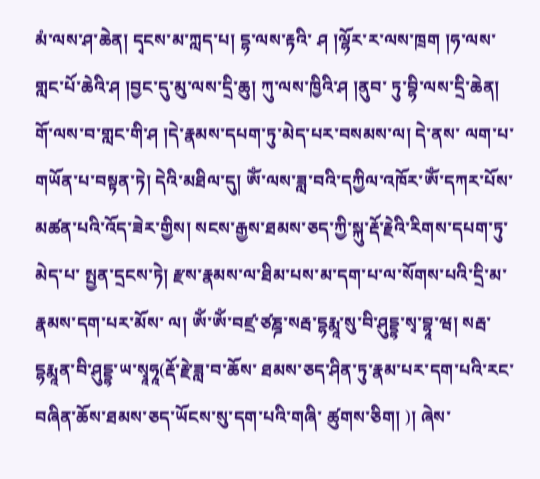མཾ་ལས་ཤ་ཆེན། དྭངས་མ་ཀླད་པ། དྷ་ལས་རྟའི་ ཤ །ལྷོར་ར་ལས་ཁྲག །ཧ་ལས་གླང་པོ་ཆེའི་ཤ །བྱང་དུ་མུ་ལས་དྲི་ཆུ། ཀུ་ལས་ཁྱིའི་ཤ །ནུབ་ ཏུ་བྷི་ལས་དྲི་ཆེན། གོ་ལས་བ་གླང་གི་ཤ །དེ་རྣམས་དཔག་ཏུ་མེད་པར་བསམས་ལ། དེ་ནས་ ལག་པ་གཡོན་པ་བསྟན་ཏེ། དེའི་མཐིལ་དུ། ཨོཾ་ལས་ཟླ་བའི་དཀྱིལ་འཁོར་ཨོཾ་དཀར་པོས་ མཚན་པའི་འོད་ཟེར་གྱིས། སངས་རྒྱས་ཐམས་ཅད་ཀྱི་སྐུ་རྡོ་རྗེའི་རིགས་དཔག་ཏུ་མེད་པ་ སྤྱན་དྲངས་ཏེ། རྫས་རྣམས་ལ་ཐིམ་པས་མ་དག་པ་ལ་སོགས་པའི་དྲི་མ་རྣམས་དག་པར་མོས་ ལ། ཨོཾ་ཨོཾ་བཛྲ་ཙཎྜ་སརྦ་དྷརྨཱ་སུ་བི་ཤུདྡྷ་སྭ་བྷཱ་ཝ། སརྦ་དྷརྨཱན་བི་ཤུདྡྷ་ཡ་སྭཱཧཱ(རྡོ་རྗེ་ཟླ་བ་ཆོས་ ཐམས་ཅད་ཤིན་ཏུ་རྣམ་པར་དག་པའི་རང་བཞིན་ཆོས་ཐམས་ཅད་ཡོངས་སུ་དག་པའི་གཞི་ ཚུགས་ཅིག། )། ཞེས་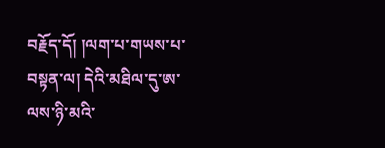བརྗོད་དོ། །ལག་པ་གཡས་པ་བསྟན་ལ། དེའི་མཐིལ་དུ་ཨ་ལས་ཉི་མའི་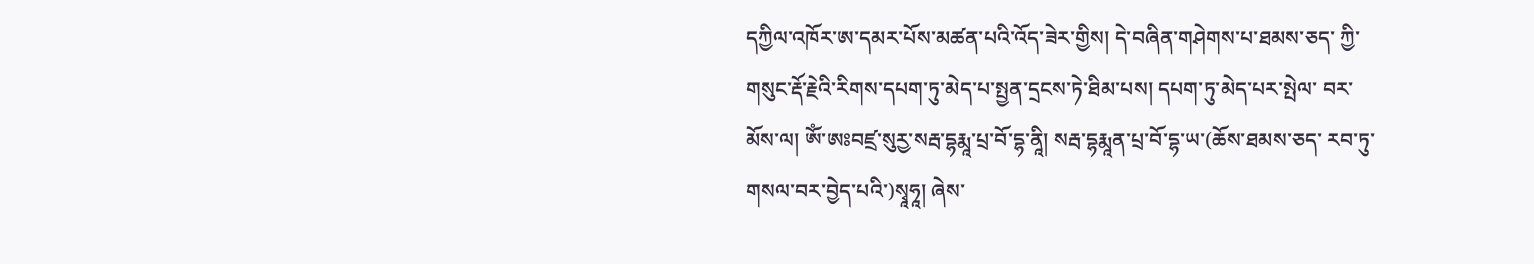དཀྱིལ་འཁོར་ཨ་དམར་པོས་མཚན་པའི་འོད་ཟེར་གྱིས། དེ་བཞིན་གཤེགས་པ་ཐམས་ཅད་ ཀྱི་གསུང་རྡོ་རྗེའི་རིགས་དཔག་ཏུ་མེད་པ་སྤྱན་དྲངས་ཏེ་ཐིམ་པས། དཔག་ཏུ་མེད་པར་སྤེལ་ བར་མོས་ལ། ཨོཾ་ཨཿབཛྲ་སུརྱ་སརྦ་དྷརྨཱ་པྲ་བོ་དྷ་ནཱི། སརྦ་དྷརྨཱན་པྲ་བོ་དྷ་ཡ་(ཆོས་ཐམས་ཅད་ རབ་ཏུ་གསལ་བར་བྱེད་པའི་)སྭཱཧཱ། ཞེས་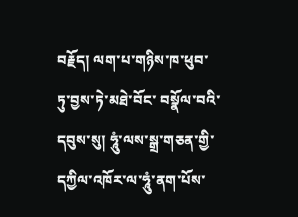བརྗོད། ལག་པ་གཉིས་ཁ་ཕུབ་ཏུ་བྱས་ཏེ་མཐེ་བོང་ བསྣོལ་བའི་དབུས་སུ། ཧཱུཾ་ལས་སྒྲ་གཅན་གྱི་དཀྱིལ་འཁོར་ལ་ཧཱུཾ་ནག་པོས་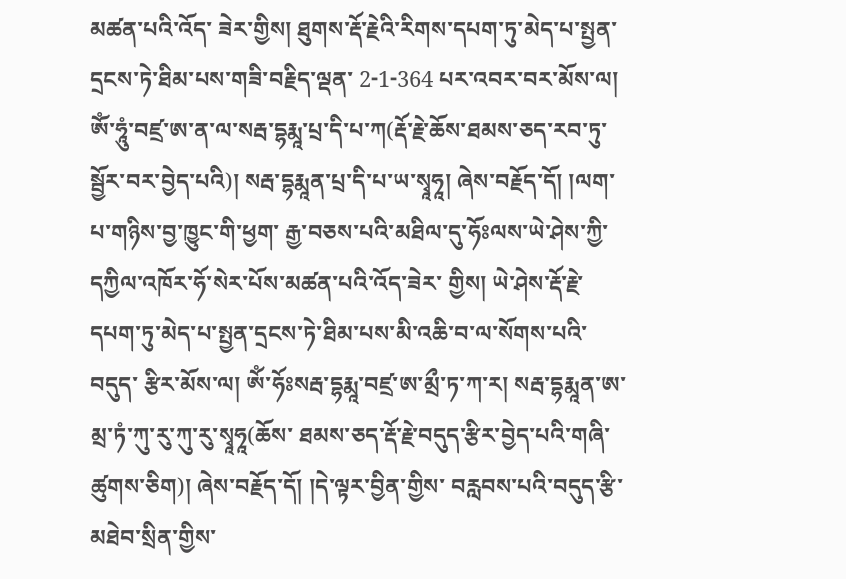མཚན་པའི་འོད་ ཟེར་གྱིས། ཐུགས་རྡོ་རྗེའི་རིགས་དཔག་ཏུ་མེད་པ་སྤྱན་དྲངས་ཏེ་ཐིམ་པས་གཟི་བརྗིད་ལྡན་ 2-1-364 པར་འབར་བར་མོས་ལ། ཨོཾ་ཧཱུཾ་བཛྲ་ཨ་ན་ལ་སརྦ་དྷརྨཱ་པྲ་དི་པ་ཀ(རྡོ་རྗེ་ཆོས་ཐམས་ཅད་རབ་ཏུ་ སྦྱོར་བར་བྱེད་པའི)། སརྦ་དྷརྨཱན་པྲ་དི་པ་ཡ་སྭཱཧཱ། ཞེས་བརྗོད་དོ། །ལག་པ་གཉིས་བྱ་ཁྱུང་གི་ཕྱག་ རྒྱ་བཅས་པའི་མཐིལ་དུ་ཧོཿལས་ཡེ་ཤེས་ཀྱི་དཀྱིལ་འཁོར་ཧོ་སེར་པོས་མཚན་པའི་འོད་ཟེར་ གྱིས། ཡེ་ཤེས་རྡོ་རྗེ་དཔག་ཏུ་མེད་པ་སྤྱན་དྲངས་ཏེ་ཐིམ་པས་མི་འཆི་བ་ལ་སོགས་པའི་བདུད་ རྩིར་མོས་ལ། ཨོཾ་ཧོཿསརྦ་དྷརྨཱ་བཛྲ་ཨ་མྲྀ་ཏ་ཀ་ར། སརྦ་དྷརྨཱན་ཨ་མྲ་ཏཾ་ཀུ་རུ་ཀུ་རུ་སྭཱཧཱ(ཆོས་ ཐམས་ཅད་རྡོ་རྗེ་བདུད་རྩིར་བྱེད་པའི་གཞི་ཚུགས་ཅིག)། ཞེས་བརྗོད་དོ། །དེ་ལྟར་བྱིན་གྱིས་ བརླབས་པའི་བདུད་རྩི་མཐེབ་སྲིན་གྱིས་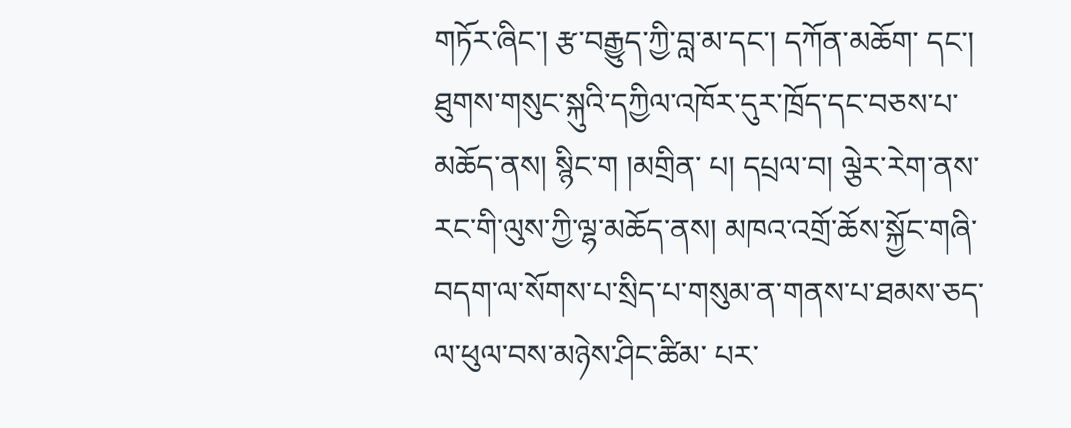གཏོར་ཞིང་། རྩ་བརྒྱུད་ཀྱི་བླ་མ་དང་། དཀོན་མཆོག་ དང་། ཐུགས་གསུང་སྐུའི་དཀྱིལ་འཁོར་དུར་ཁྲོད་དང་བཅས་པ་མཆོད་ནས། སྙིང་ག །མགྲིན་ པ། དཔྲལ་བ། ལྕེར་རེག་ནས་རང་གི་ལུས་ཀྱི་ལྷ་མཆོད་ནས། མཁའ་འགྲོ་ཆོས་སྐྱོང་གཞི་ བདག་ལ་སོགས་པ་སྲིད་པ་གསུམ་ན་གནས་པ་ཐམས་ཅད་ལ་ཕུལ་བས་མཉེས་ཤིང་ཚིམ་ པར་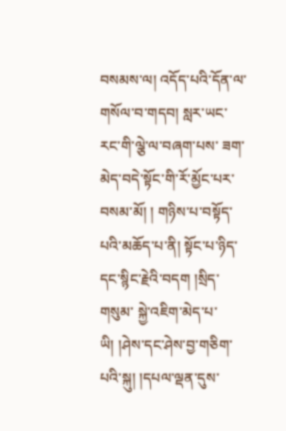བསམས་ལ། འདོད་པའི་དོན་ལ་གསོལ་བ་གདབ། སླར་ཡང་རང་གི་ལྕེ་ལ་བཞག་པས་ ཟག་མེད་བདེ་སྟོང་གི་རོ་མྱོང་པར་བསམ་མོ། ། གཉིས་པ་བསྟོད་པའི་མཆོད་པ་ནི། སྟོང་པ་ཉིད་དང་སྙིང་རྗེའི་བདག །སྲིད་གསུམ་ སྐྱེ་འཇིག་མེད་པ་ཡི། །ཤེས་དང་ཤེས་བྱ་གཅིག་པའི་སྐུ། །དཔལ་ལྡན་དུས་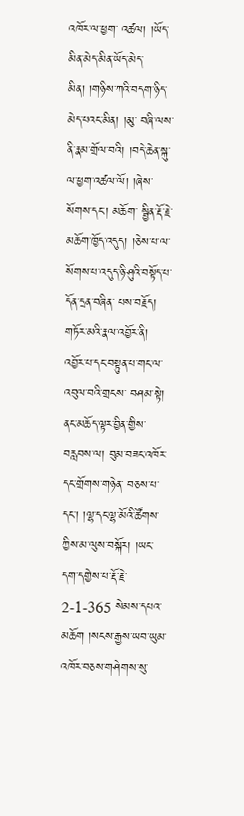འཁོར་ལ་ཕྱག་ འཚལ། །ཡོད་མིན་མེད་མིན་ཡོད་མེད་མིན། །གཉིས་ཀའི་བདག་ཉིད་མེད་པའང་མིན། །མུ་ བཞི་ལས་ནི་རྣམ་གྲོལ་བའི། །བདེ་ཆེན་སྐུ་ལ་ཕྱག་འཚལ་ལོ། །ཞེས་སོགས་དང་། མཆོག་ སྦྱིན་རྡོ་རྗེ་མཆོག་ཁྱོད་འདུད། །ཅེས་པ་ལ་སོགས་པ་འདུད་ཉི་ཤུའི་བསྟོད་པ་དོན་དྲན་བཞིན་ པས་བརྗོད། གཏོར་མའི་རྣལ་འབྱོར་ནི། འབྱོར་པ་དང་བསྟུན་པ་གང་ལ་འབུལ་བའི་གྲངས་ བཤམ་སྟེ། ནང་མཆོད་ལྟར་བྱིན་གྱིས་བརླབས་ལ། བུམ་བཟང་འཁོར་དང་གྲོགས་གཉེན་ བཅས་པ་དང་། །ལྷ་དང་ལྷ་མོའི་ཚོགས་ཀྱིས་མ་ལུས་བསྐོར། །ཡང་དག་དགྱེས་པ་རྡོ་རྗེ་ 2-1-365 སེམས་དཔའ་མཆོག །སངས་རྒྱས་ཡབ་ཡུམ་འཁོར་བཅས་གཤེགས་སུ་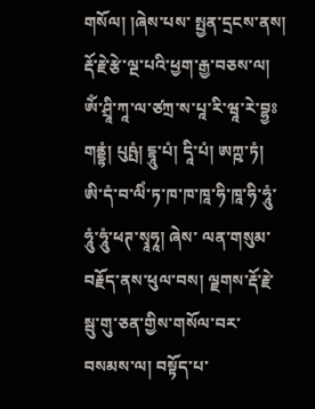གསོལ། །ཞེས་པས་ སྤྱན་དྲངས་ནས། རྡོ་རྗེ་རྩེ་ལྔ་པའི་ཕྱག་རྒྱ་བཅས་ལ། ཨོཾ་ཤྲཱི་ཀཱ་ལ་ཙཀྲ་ས་པཱ་རི་ཝཱ་རེ་བྷྱཿ གནྡྷཾ། པུཥྤཾ། དྷཱུ་པཾ། དཱི་པཾ། ཨཀྵ་ཏཾ། ཨི་དཾ་བ་ལིཾ་ཏ་ཁ་ཁ་ཁཱ་ཧི་ཁཱ་ཧི་ཧཱུཾ་ཧཱུཾ་ཧཱུཾ་ཕཊ་སྭཱཧཱ། ཞེས་ ལན་གསུམ་བརྗོད་ནས་ཕུལ་བས། ལྗགས་རྡོ་རྗེ་སྦུ་གུ་ཅན་གྱིས་གསོལ་བར་བསམས་ལ། བསྟོད་པ་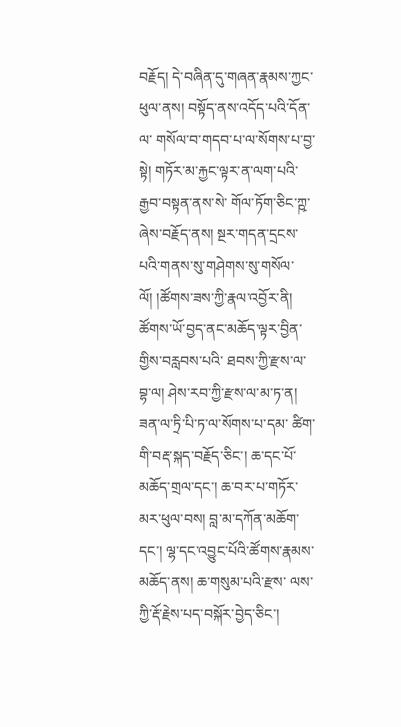བརྗོད། དེ་བཞིན་དུ་གཞན་རྣམས་ཀྱང་ཕུལ་ནས། བསྟོད་ནས་འདོད་པའི་དོན་ལ་ གསོལ་བ་གདབ་པ་ལ་སོགས་པ་བྱ་སྟེ། གཏོར་མ་རྐྱང་ལྟར་ན་ལག་པའི་རྒྱབ་བསྟན་ནས་སེ་ གོལ་ཏོག་ཅིང་ཀྵ་ཞེས་བརྗོད་ནས། སྔར་གདན་དྲངས་པའི་གནས་སུ་གཤེགས་སུ་གསོལ་ ལོ། །ཚོགས་ཟས་ཀྱི་རྣལ་འབྱོར་ནི། ཚོགས་ཡོ་བྱད་ནང་མཆོད་ལྟར་བྱིན་གྱིས་བརླབས་པའི་ ཐབས་ཀྱི་རྫས་ལ་བྷ་ལ། ཤེས་རབ་ཀྱི་རྫས་ལ་མ་ཏ་ན། ཟན་ལ་ཏྲི་པི་ཏ་ལ་སོགས་པ་དམ་ ཚིག་གི་བརྡ་སྐད་བརྗོད་ཅིང་། ཆ་དང་པོ་མཆོད་གྲལ་དང་། ཆ་བར་པ་གཏོར་མར་ཕུལ་བས། བླ་མ་དཀོན་མཆོག་དང་། ལྷ་དང་འབྱུང་པོའི་ཚོགས་རྣམས་མཆོད་ནས། ཆ་གསུམ་པའི་རྫས་ ལས་ཀྱི་རྡོ་རྗེས་པད་བསྐོར་བྱེད་ཅིང་།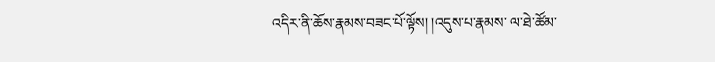འདིར་ནི་ཆོས་རྣམས་བཟང་པོ་ལྟོས། །འདུས་པ་རྣམས་ ལ་ཐེ་ཚོམ་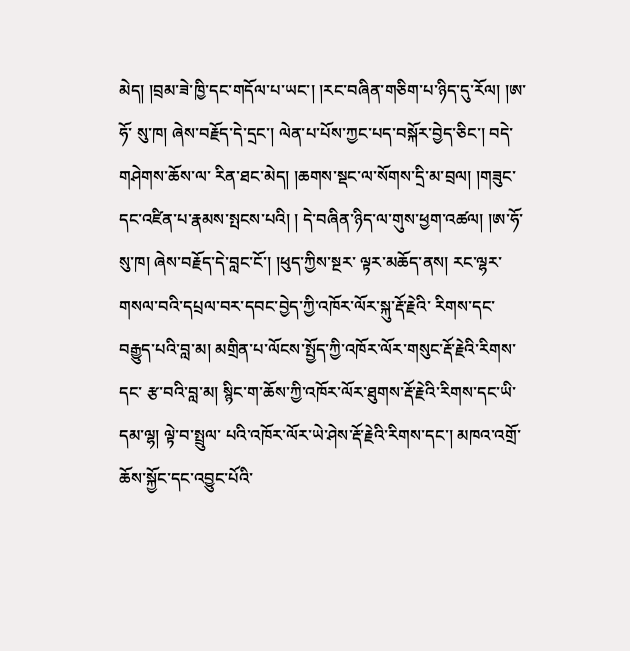མེད། །བྲམ་ཟེ་ཁྱི་དང་གདོལ་པ་ཡང་། །རང་བཞིན་གཅིག་པ་ཉིད་དུ་རོལ། །ཨ་ཧོ་ སུ་ཁ། ཞེས་བརྗོད་དེ་དྲང་། ལེན་པ་པོས་ཀྱང་པད་བསྐོར་བྱེད་ཅིང་། བདེ་གཤེགས་ཆོས་ལ་ རིན་ཐང་མེད། །ཆགས་སྡང་ལ་སོགས་དྲི་མ་བྲལ། །གཟུང་དང་འཛིན་པ་རྣམས་སྤངས་པའི། ། དེ་བཞིན་ཉིད་ལ་གུས་ཕྱག་འཚལ། །ཨ་ཧོ་སུ་ཁ། ཞེས་བརྗོད་དེ་བླང་ངོ་། །ཕུད་ཀྱིས་སྔར་ ལྟར་མཆོད་ནས། རང་ལྷར་གསལ་བའི་དཔྲལ་བར་དབང་བྱེད་ཀྱི་འཁོར་ལོར་སྐུ་རྡོ་རྗེའི་ རིགས་དང་བརྒྱུད་པའི་བླ་མ། མགྲིན་པ་ལོངས་སྤྱོད་ཀྱི་འཁོར་ལོར་གསུང་རྡོ་རྗེའི་རིགས་དང་ རྩ་བའི་བླ་མ། སྙིང་ག་ཆོས་ཀྱི་འཁོར་ལོར་ཐུགས་རྡོ་རྗེའི་རིགས་དང་ཡི་དམ་ལྷ། ལྟེ་བ་སྤྲུལ་ པའི་འཁོར་ལོར་ཡེ་ཤེས་རྡོ་རྗེའི་རིགས་དང་། མཁའ་འགྲོ་ཆོས་སྐྱོང་དང་འབྱུང་པོའི་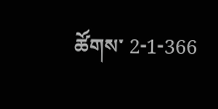ཚོགས་ 2-1-366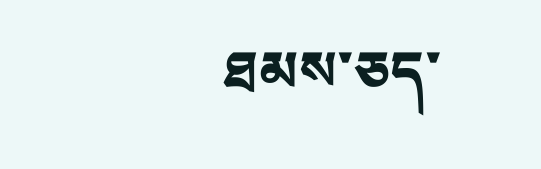ཐམས་ཅད་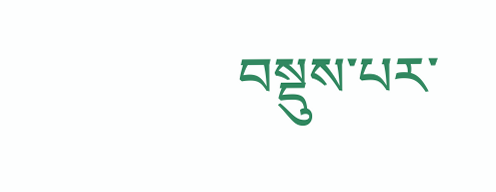བསྡུས་པར་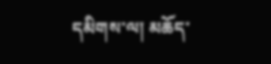དམིགས་ལ། མཆོད་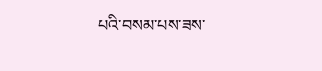པའི་བསམ་པས་ཟས་